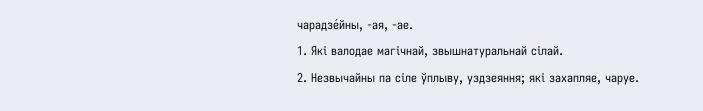чарадзе́йны, ‑ая, ‑ае.
1. Які валодае магічнай, звышнатуральнай сілай.
2. Незвычайны па сіле ўплыву, уздзеяння; які захапляе, чаруе.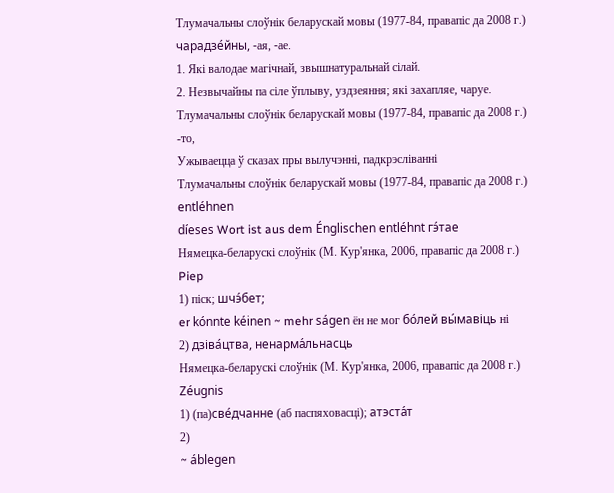Тлумачальны слоўнік беларускай мовы (1977-84, правапіс да 2008 г.)
чарадзе́йны, ‑ая, ‑ае.
1. Які валодае магічнай, звышнатуральнай сілай.
2. Незвычайны па сіле ўплыву, уздзеяння; які захапляе, чаруе.
Тлумачальны слоўнік беларускай мовы (1977-84, правапіс да 2008 г.)
-то,
Ужываецца ў сказах пры вылучэнні, падкрэсліванні
Тлумачальны слоўнік беларускай мовы (1977-84, правапіс да 2008 г.)
entléhnen
díeses Wort ist aus dem Énglischen entléhnt гэ́тае
Нямецка-беларускі слоўнік (М. Кур'янка, 2006, правапіс да 2008 г.)
Piep
1) піск; шчэ́бет;
er kónnte kéinen ~ mehr ságen ён не мог бо́лей вы́мавіць ні
2) дзіва́цтва, ненарма́льнасць
Нямецка-беларускі слоўнік (М. Кур'янка, 2006, правапіс да 2008 г.)
Zéugnis
1) (па)све́дчанне (аб паспяховасці); атэста́т
2)
~ áblegen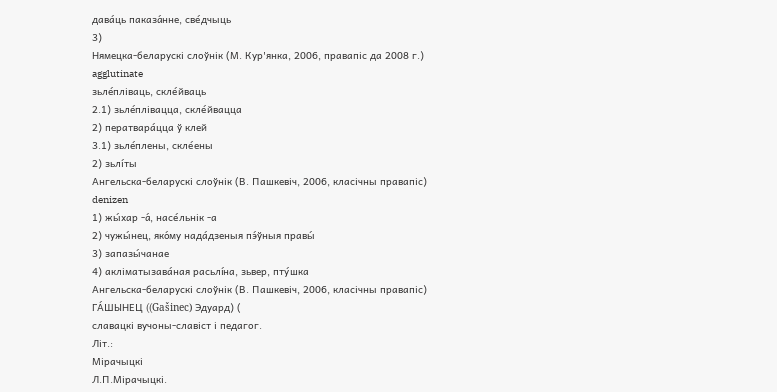дава́ць паказа́нне, све́дчыць
3)
Нямецка-беларускі слоўнік (М. Кур'янка, 2006, правапіс да 2008 г.)
agglutinate
зьле́пліваць, скле́йваць
2.1) зьле́плівацца, скле́йвацца
2) ператвара́цца ў клей
3.1) зьле́плены, скле́ены
2) зьлі́ты
Ангельска-беларускі слоўнік (В. Пашкевіч, 2006, класічны правапіс)
denizen
1) жы́хар -а́, насе́льнік -а
2) чужы́нец, яко́му нада́дзеныя пэ́ўныя правы́
3) запазы́чанае
4) акліматызава́ная расьлі́на, зьвер, пту́шка
Ангельска-беларускі слоўнік (В. Пашкевіч, 2006, класічны правапіс)
ГА́ШЫНЕЦ ((Gašinec) Эдуард) (
славацкі вучоны-славіст і педагог.
Літ.:
Мірачыцкі
Л.П.Мірачыцкі.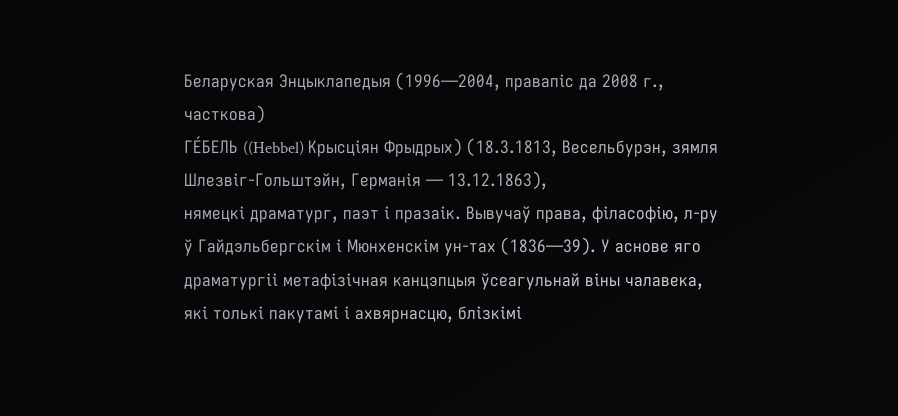Беларуская Энцыклапедыя (1996—2004, правапіс да 2008 г., часткова)
ГЕ́БЕЛЬ ((Hebbel) Крысціян Фрыдрых) (18.3.1813, Весельбурэн, зямля Шлезвіг-Гольштэйн, Германія — 13.12.1863),
нямецкі драматург, паэт і празаік. Вывучаў права, філасофію, л-ру ў Гайдэльбергскім і Мюнхенскім ун-тах (1836—39). У аснове яго драматургіі метафізічная канцэпцыя ўсеагульнай віны чалавека, які толькі пакутамі і ахвярнасцю, блізкімі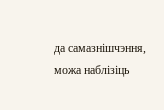да самазнішчэння, можа наблізіць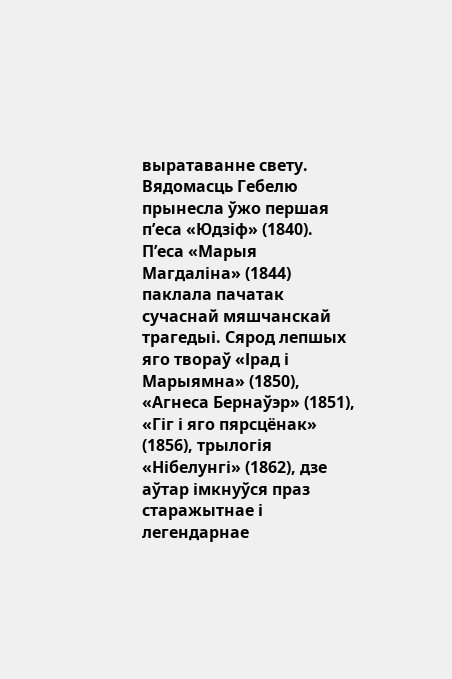выратаванне свету. Вядомасць Гебелю прынесла ўжо першая п’еса «Юдзіф» (1840). П’еса «Марыя Магдаліна» (1844) паклала пачатак сучаснай мяшчанскай трагедыі. Сярод лепшых яго твораў «Ірад і Марыямна» (1850), «Агнеса Бернаўэр» (1851), «Гіг і яго пярсцёнак» (1856), трылогія «Нібелунгі» (1862), дзе аўтар імкнуўся праз старажытнае і легендарнае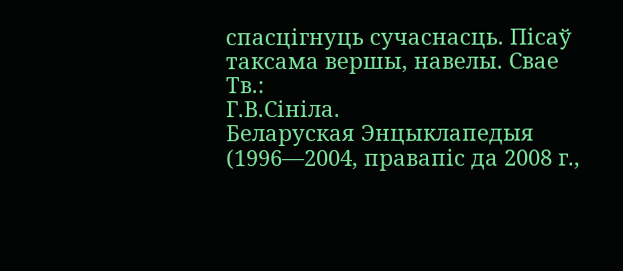спасцігнуць сучаснасць. Пісаў таксама вершы, навелы. Свае
Тв.:
Г.В.Сініла.
Беларуская Энцыклапедыя (1996—2004, правапіс да 2008 г.,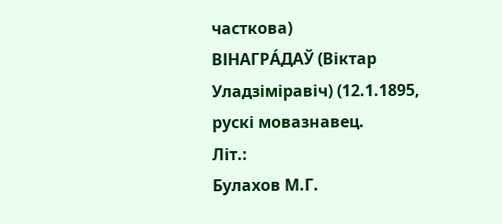часткова)
ВІНАГРА́ДАЎ (Віктар Уладзіміравіч) (12.1.1895,
рускі мовазнавец.
Літ.:
Булахов М.Г.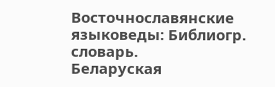Восточнославянские языковеды: Библиогр. словарь.
Беларуская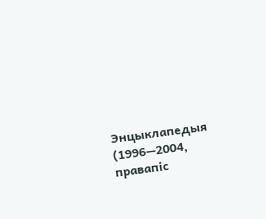Энцыклапедыя (1996—2004, правапіс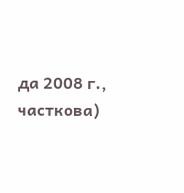да 2008 г., часткова)